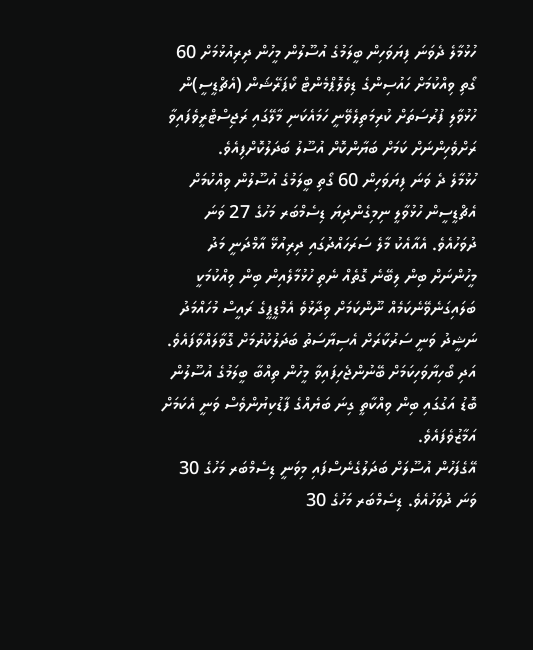ހުޅުމާލެ ދެވަނަ ފިޔަވަހިން ބީލަމުގެ އުސޫލުން މީހުން ދިރިއުޅުމަށް 60 ގޯތި ވިއްކުމަށް ހައުސިންގެ ޑިވެލޮޕްމެންޓް ކޯޕަރޭޝަން (އެޗްޑީސީ)ން ހުޅުވާލި ފުރުސަތަށް ކުރިމަތިލެވޭނީ ހަމައެކަނި މާލޭގައި ރަޖިސްޓްރީވެފައިވާ ރަށްވެހިންނަށް ކަމަށް ބަޔާންކޮށް އުސޫލު ބަދަލުކޮށްފިއެވެ.
ހުޅުމާލެ ދެ ވަނަ ފިޔަވަހިން 60 ގޯތި ބީލަމުގެ އުސޫލުން ވިއްކުމަށް އެޗްޑީސީން ހުޅުވާލީ ނިމިގެންދިޔަ ޑިސެމްބަރ މަހުގެ 27 ވަނަ ދުވަހުއެވެ. އެއާއެކު މާލެ ސަރަހައްދުގައި ދިރިއުޅޭ އާމްދަނީ މަދު މީހުންނަށް ބިން ލިބޭނެ ގޮތެއް ނެތި ހުޅުމާލެއިން ބިން ވިއްކުމަކީ ބަލައިގަނެވޭނެކަމެއް ނޫންކަމަށް ވިދާޅުވެ އެމްޑީޕީގެ ރައީސް މުހައްމަދު ނަޝީދު ވަނީ ސަރުކާރަށް އެސިޔާސަތު ބަދަލުކުރުމަށް ގޮވާލައްވާފައެވެ. އަދި ބޯހިޔާވަހިކަމަށް ބޭނުންޖެހިފައިވާ މީހުން ތިއްބާ ބީލަމުގެ އުސޫލުން ބޮޑު އަގުގައި ބިން ވިއްކާތީ ގިނަ ބަޔެއްގެ ފާޑުކިޔުންވެސް ވަނީ އެކަމަށް އަމާޒުވެފައެވެ.
އޭގެފަހުން އުސޫލަށް ބަދަލުގެނެސްފައި މިވަނީ ޑިސެމްބަރ މަހުގެ 30 ވަނަ ދުވަހުއެވެ. ޑިސެމްބަރ މަހުގެ 30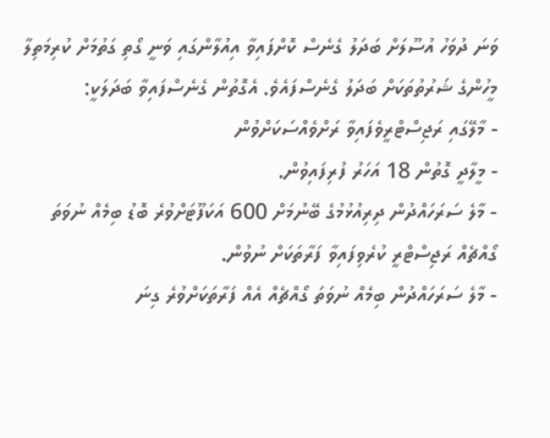ވަނަ ދުވަހު އުސޫލަށް ބަދަލު ގެނެސް ކޮށްފައިވާ އިއުލާންގައި ވަނީ ގޯތި ގަތުމަށް ކުރިމަތިލާ މީހުންގެ ޝަރުތުތަކަށް ބަދަލު ގެނެސްފައެވެ. އެގޮތުން ގެނެސްފައިވާ ބަދަލަކީ:
- މާލޭގައި ރަޖިސްޓްރީވެފައިވާ ރަށްވެއްސަކަށްވުން
- މީލާދީ ގޮތުން 18 އަހަރު ފުރިފައިވުން.
- މާލެ ސަރަހައްދުން ދިރިއުޅުމުގެ ބޭނުމަށް 600 އަކަފޫޓަށްވުރެ ބޮޑު ބިމެއް ނުވަތަ ގޯއްޗެއް ރަޖިސްޓްރީ ކުރެވިފައިވާ ފަރާތަކަށް ނުވުން.
- މާލެ ސަރަހައްދުން ބިމެއް ނުވަތަ ގޯއްޗެއް އެއް ފަރާތަކަށްވުރެ ގިނަ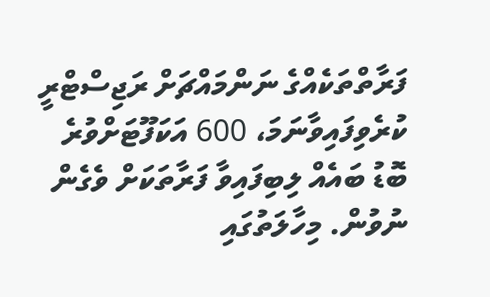ފަރާތްތަކެއްގެ ނަންމައްޗަށް ރަޖިސްޓްރީ ކުރެވިފައިވާނަމަ، 600 އަކަފޫޓަށްވުރެ ބޮޑު ބައެއް ލިބިފައިވާ ފަރާތަކަށް ވެގެން ނުވުން. މިހާލަތުގައި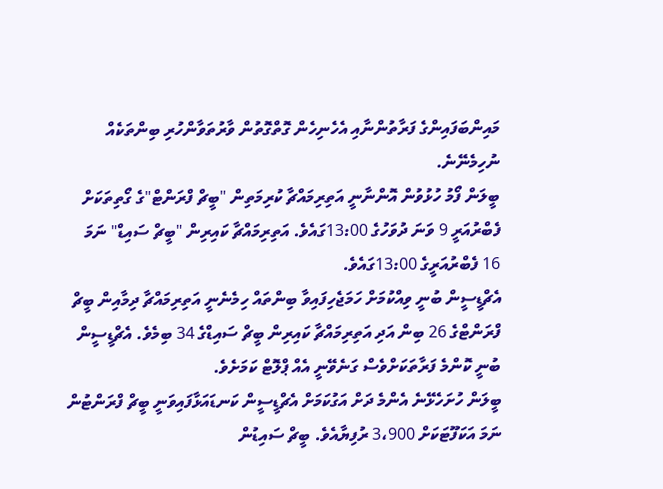މައިންބަފައިންގެ ފަރާތުންނާއި އެހެނިހެން ގޮތްގޮތުން ވާރުތަވާންހުރި ބިންތަކެއް ނުހިމެނޭނެ.
ބީލަން ފޯމު ހުޅުވުން އޮންނާނީ އަތިރިމައްޗާ ކުރިމަތިން "ބީޗް ފްރަންޓް"ގެ ގޯތިތަކަށް ފެބްރުއަރީ 9 ވަނަ ދުވަހުގެ 13:00ގައެވެ. އަތިރިމައްޗާ ކައިރިން "ބީޗް ސައިޑް" ނަމަ 16 ފެބްރުއަރީގެ 13:00ގައެވެ.
އެޗްޑީސީން ބުނީ ވިއްކުމަށް ހަމަޖެހިފައިވާ ބިންތައް ހިމެނެނީ އަތިރިމައްޗާ ދިމާއިން ބީޗް ފްރަންޓްގެ 26 ބިން އަދި އަތިރިމައްޗާ ކައިރިން ބީޗް ސައިޑްގެ 34 ބިމެވެ. އެޗްޑީސީން ބުނީ ކޮންމެ ފަރާތަކަށްވެސް ގަނެވޭނީ އެއް ޕްލޮޓް ކަމަށެވެ.
ބީލަން ހުށަހެޅޭނެ އެންމެ ދަށް އަގުކަމަށް އެޗްޑީސީން ކަނޑައަޅާފައިވަނީ ބީޗް ފްރަންޓުން ނަމަ އަކަފޫޓަކަށް 3،900 ރުފިޔާއެވެ. ބީޗް ސައިޑުން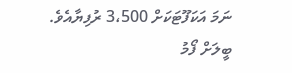ނަމަ އަކަފޫޓަކަށް 3،500 ރުފިޔާއެވެ.
ބީލަށް ފޯމު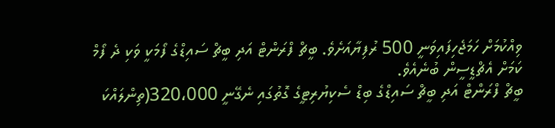ވިއްކުމަށް ހަމަޖެހިފައިވަނީ 500 ރުފިޔާއަށެވެ. ބީޗް ފްރަންޓް އަދި ބީޗް ސައިޑްގެ ފޯމަކީ ވަކި ދެ ފޯމް ކަމަށް އެޗްޑީސީން ބުނެއެވެ.
ބީޗް ފްރަންޓް އަދި ބީޗް ސައިޑްގެ ބިޑް ސެކިޔުރިޓީގެ ގޮތުގައި ނެގޭނީ 320،000(ތިންލައްކަ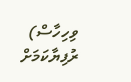ވިހިހާސް) ރުފިޔާކަމަށް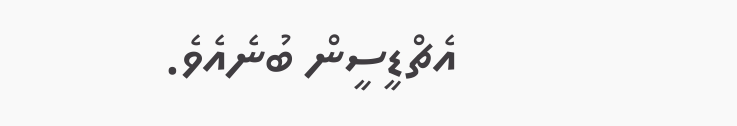އެޗްޑީސީން ބުނެއެވެ.